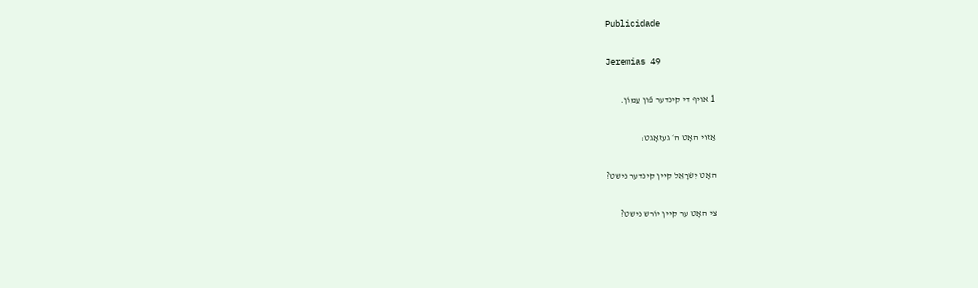Publicidade

Jeremias 49

1 אױף די קינדער פֿון עַמוֹן.

אַזױ האָט ה׳ געזאָגט:

האָט יִשׂרָאֵל קײן קינדער נישט?

צי האָט ער קײן יוֹרש נישט?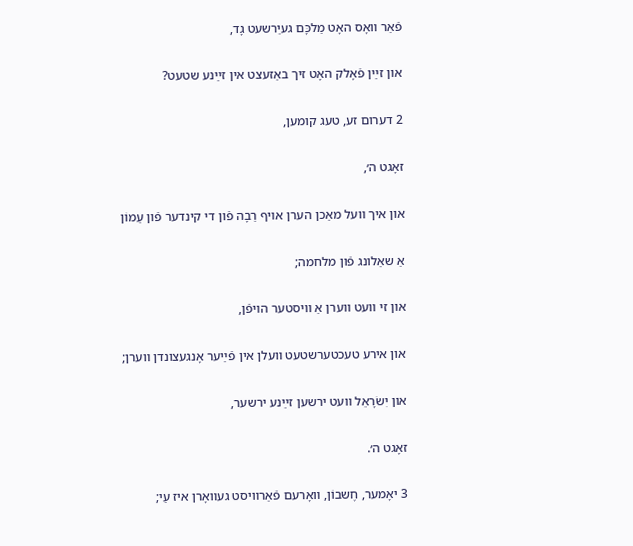פֿאַר װאָס האָט מַלכָּם געיַרשעט גָד,

און זײַן פֿאָלק האָט זיך באַזעצט אין זײַנע שטעט?

2 דערום זע, טעג קומען,

זאָגט ה׳,

און איך װעל מאַכן הערן אױף רַבָה פֿון די קינדער פֿון עַמוֹן

אַ שאַלונג פֿון מלחמה;

און זי װעט װערן אַ װיסטער הױפֿן,

און אירע טעכטערשטעט װעלן אין פֿײַער אָנגעצונדן װערן;

און יִשׂרָאֵל װעט ירשען זײַנע ירשער,

זאָגט ה׳.

3 יאָמער, חֶשבוֹן, װאָרעם פֿאַרװיסט געװאָרן איז עַי;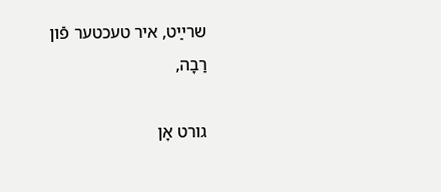שרײַט, איר טעכטער פֿון רַבָה,

גורט אָן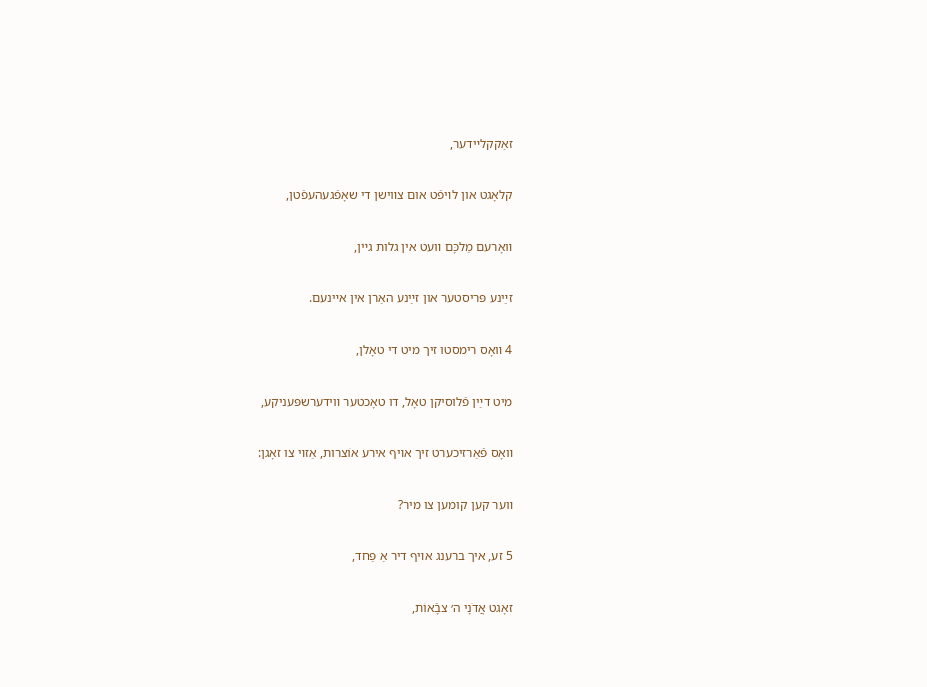זאַקקלײדער,

קלאָגט און לױפֿט אום צװישן די שאָפֿגעהעפֿטן,

װאָרעם מַלכָּם װעט אין גלות גײן,

זײַנע פּריסטער און זײַנע האַרן אין אײנעם.

4 װאָס רימסטו זיך מיט די טאָלן,

מיט דײַן פֿלוסיקן טאָל, דו טאָכטער װידערשפּעניקע,

װאָס פֿאַרזיכערט זיך אױף אירע אוֹצרות, אַזױ צו זאָגן:

װער קען קומען צו מיר?

5 זע, איך ברענג אױף דיר אַ פַּחד,

זאָגט אֲדֹנָי ה׳ צבָֿאוֹת,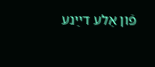פֿון אַלע דײַנע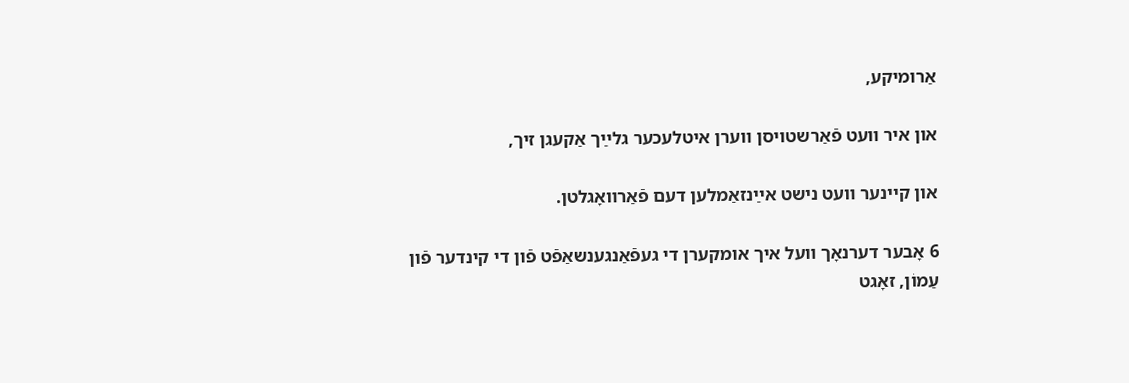אַרומיקע,

און איר װעט פֿאַרשטױסן װערן איטלעכער גלײַך אַקעגן זיך,

און קײנער װעט נישט אײַנזאַמלען דעם פֿאַרװאָגלטן.

6 אָבער דערנאָך װעל איך אומקערן די געפֿאַנגענשאַפֿט פֿון די קינדער פֿון עַמוֹן, זאָגט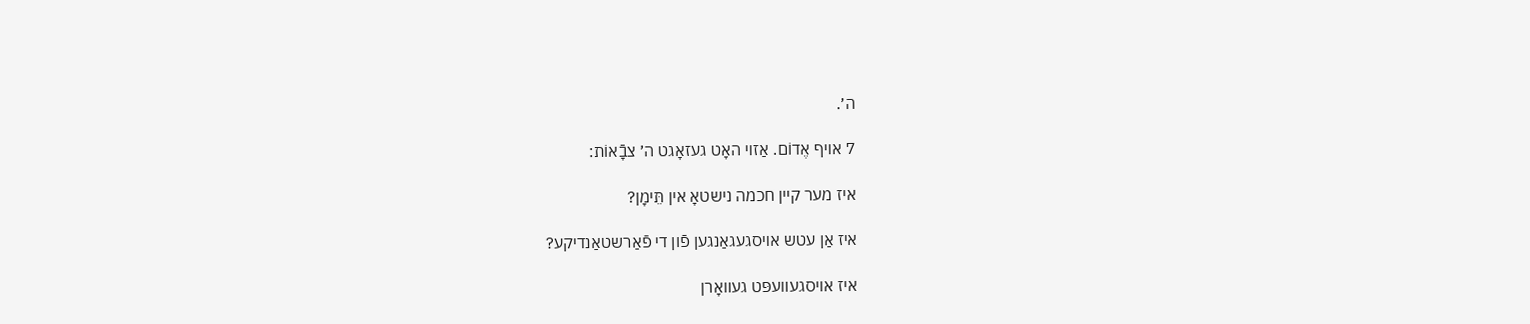ה׳.

7 אױף אֶדוֹם. אַזױ האָט געזאָגט ה׳ צבָֿאוֹת:

איז מער קײן חכמה נישטאָ אין תֵּימָן?

איז אַן עטש אױסגעגאַנגען פֿון די פֿאַרשטאַנדיקע?

איז אױסגעװעפּט געװאָרן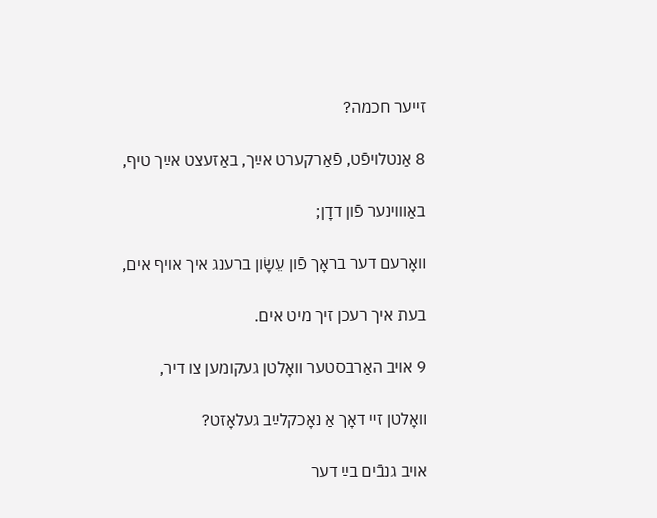זײער חכמה?

8 אַנטלױפֿט, פֿאַרקערט אײַך, באַזעצט אײַך טיף,

באַװױנער פֿון דדָן;

װאָרעם דער בראָך פֿון עֵשָׂון ברענג איך אױף אים,

בעת איך רעכן זיך מיט אים.

9 אױב האַרבסטער װאָלטן געקומען צו דיר,

װאָלטן זײ דאָך אַ נאָכקלײַב געלאָזט?

אױב גנבֿים בײַ דער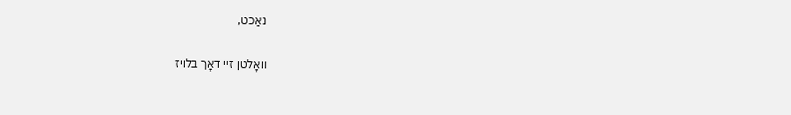נאַכט,

װאָלטן זײ דאָך בלױז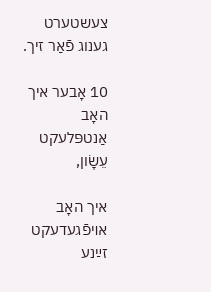צעשטערט גענוג פֿאַר זיך.

10 אָבער איך האָב אַנטפּלעקט עֵשָׂון,

איך האָב אױפֿגעדעקט זײַנע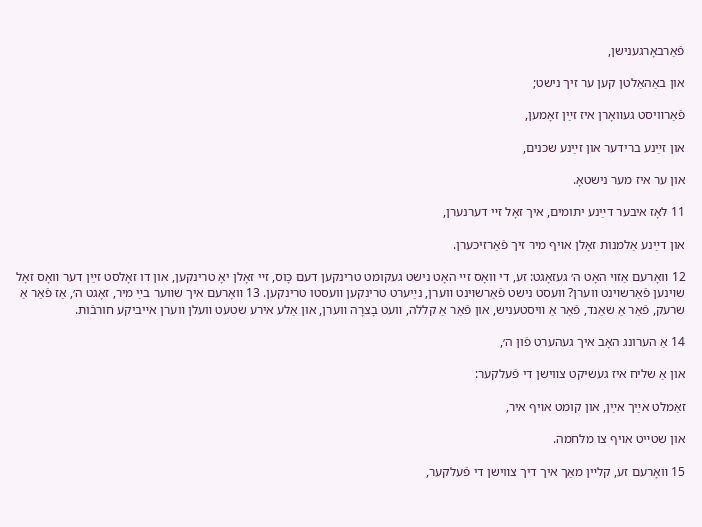פֿאַרבאָרגענישן,

און באַהאַלטן קען ער זיך נישט;

פֿאַרװיסט געװאָרן איז זײַן זאָמען,

און זײַנע ברידער און זײַנע שכנים,

און ער איז מער נישטאָ.

11 לאָז איבער דײַנע יתומים, איך זאָל זײ דערנערן,

און דײַנע אַלמנות זאָלן אױף מיר זיך פֿאַרזיכערן.

12 װאָרעם אַזױ האָט ה׳ געזאָגט: זע, די װאָס זײ האָט נישט געקומט טרינקען דעם כָּוס, זײ זאָלן יאָ טרינקען, און דו זאָלסט זײַן דער װאָס זאָל שױנען פֿאַרשױנט װערן? װעסט נישט פֿאַרשױנט װערן, נײַערט טרינקען װעסטו טרינקען. 13 װאָרעם איך שװער בײַ מיר, זאָגט ה׳, אַז פֿאַר אַ שרעק, פֿאַר אַ שאַנד, פֿאַר אַ װיסטעניש, און פֿאַר אַ קללה, װעט בָצרָה װערן, און אַלע אירע שטעט װעלן װערן אײביקע חורבֿות.

14 אַ הערונג האָב איך געהערט פֿון ה׳,

און אַ שליח איז געשיקט צװישן די פֿעלקער:

זאַמלט אײַך אײַן, און קומט אױף איר,

און שטײט אױף צו מלחמה.

15 װאָרעם זע, קלײן מאַך איך דיך צװישן די פֿעלקער,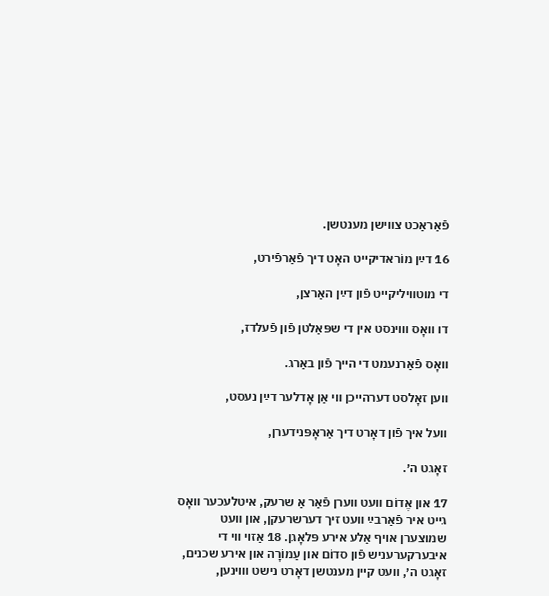פֿאַראַכט צװישן מענטשן.

16 דײַן מוֹראדיקײט האָט דיך פֿאַרפֿירט,

די מוטװיליקײט פֿון דײַן האַרצן,

דו װאָס װױנסט אין די שפּאַלטן פֿון פֿעלדז,

װאָס פֿאַרנעמט די הײך פֿון באַרג.

װען זאָלסט דערהײכן װי אַן אָדלער דײַן נעסט,

װעל איך פֿון דאָרט דיך אַראָפּנידערן,

זאָגט ה׳.

17 און אֶדוֹם װעט װערן פֿאַר אַ שרעק, איטלעכער װאָס גײט איר פֿאַרבײַ װעט זיך דערשרעקן, און װעט שמוצערן אױף אַלע אירע פּלאָגן. 18 אַזױ װי די איבערקערעניש פֿון סדוֹם און עַמוֹרָה און אירע שכנים, זאָגט ה׳, װעט קײן מענטשן דאָרט נישט װױנען,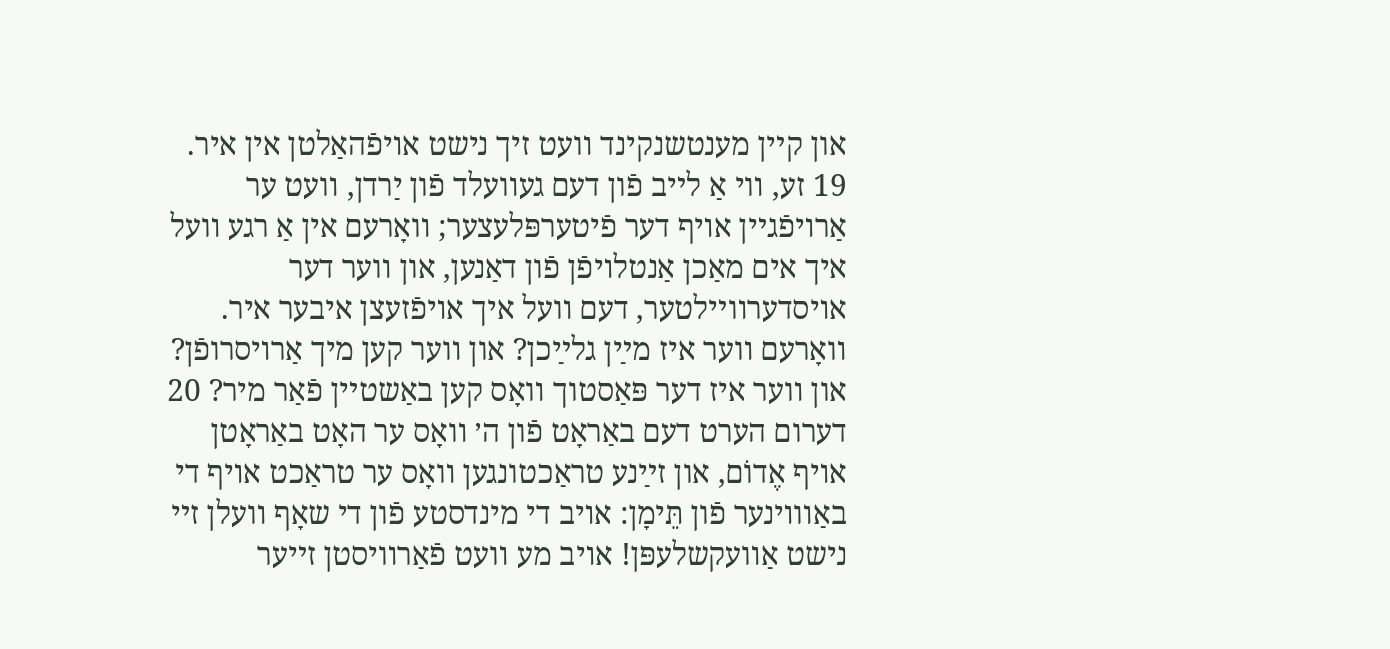און קײן מענטשנקינד װעט זיך נישט אױפֿהאַלטן אין איר. 19 זע, װי אַ לײב פֿון דעם געװעלד פֿון יַרדן, װעט ער אַרױפֿגײן אױף דער פֿיטערפּלעצער; װאָרעם אין אַ רגע װעל איך אים מאַכן אַנטלױפֿן פֿון דאַנען, און װער דער אױסדערװײלטער, דעם װעל איך אױפֿזעצן איבער איר. װאָרעם װער איז מײַן גלײַכן? און װער קען מיך אַרױסרופֿן? און װער איז דער פּאַסטוך װאָס קען באַשטײן פֿאַר מיר? 20 דערום הערט דעם באַראָט פֿון ה׳ װאָס ער האָט באַראָטן אױף אֶדוֹם, און זײַנע טראַכטונגען װאָס ער טראַכט אױף די באַװױנער פֿון תֵּימָן: אױב די מינדסטע פֿון די שאָף װעלן זײ נישט אַװעקשלעפּן! אױב מע װעט פֿאַרװיסטן זײער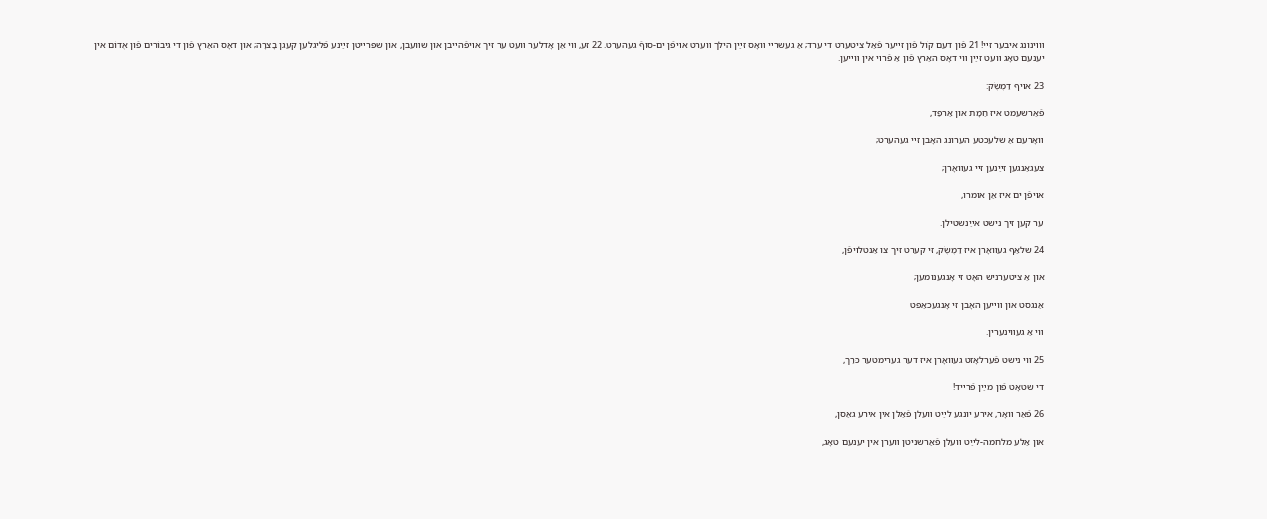װױנונג איבער זײ! 21 פֿון דעם קֹול פֿון זײער פֿאַל ציטערט די ערד; אַ געשרײ װאָס זײַן הילך װערט אױפֿן ים-סוףֿ געהערט. 22 זע, װי אַן אָדלער װעט ער זיך אױפֿהײבן און שװעבן, און שפּרײטן זײַנע פֿליגלען קעגן בָצרָה; און דאָס האַרץ פֿון די גיבוֹרים פֿון אֶדוֹם אין יענעם טאָג װעט זײַן װי דאָס האַרץ פֿון אַ פֿרױ אין װײען.

23 אױף דַמֶשֶׂק:

פֿאַרשעמט איז חַמָת און אַרפַּד,

װאָרעם אַ שלעכטע הערונג האָבן זײ געהערט;

צעגאַנגען זײַנען זײ געװאָרן;

אױפֿן ים איז אַן אומרו,

ער קען זיך נישט אײַנשטילן.

24 שלאַף געװאָרן איז דַמֶשֶׂק, זי קערט זיך צו אַנטלױפֿן,

און אַ ציטערניש האָט זי אָנגענומען;

אַנגסט און װײען האָבן זי אָנגעכאַפּט

װי אַ געװינערין.

25 װי נישט פֿערלאָזט געװאָרן איז דער גערימטער כּרַך,

די שטאָט פֿון מײַן פֿרײד!

26 פֿאַר װאָר, אירע יונגע לײַט װעלן פֿאַלן אין אירע גאַסן,

און אַלע מלחמה-לײַט װעלן פֿאַרשניטן װערן אין יענעם טאָג,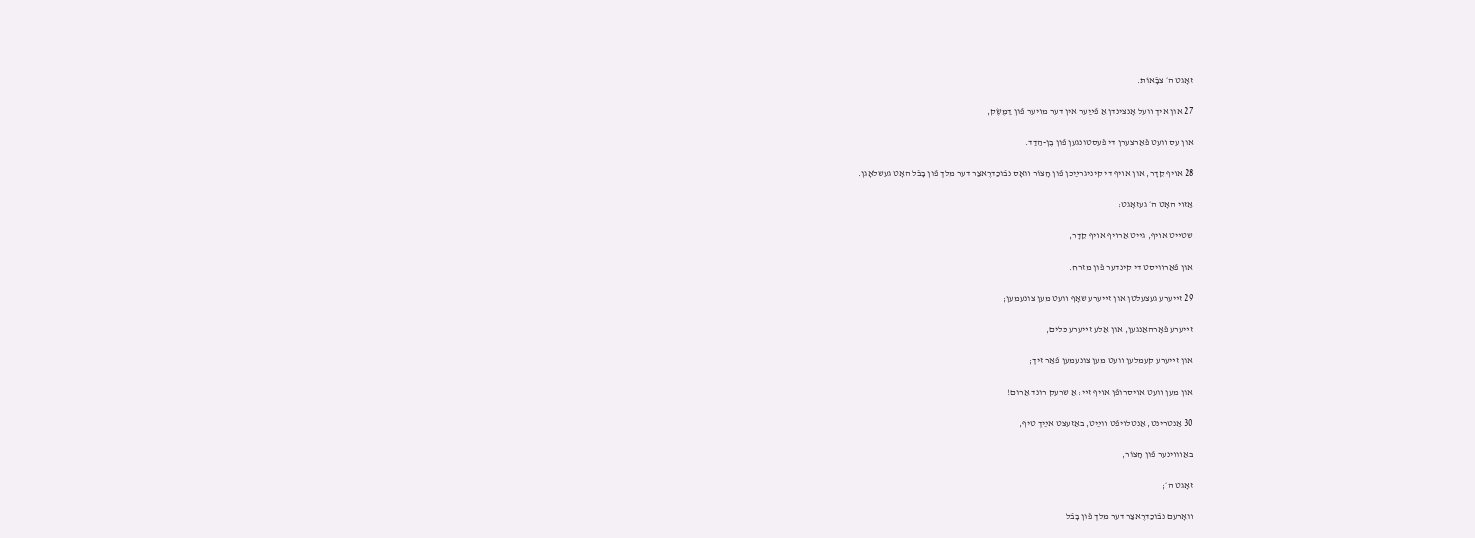זאָגט ה׳ צבָֿאוֹת.

27 און איך װעל אָנצינדן אַ פֿײַער אין דער מױער פֿון דַמֶשֶׂק,

און עס װעט פֿאַרצערן די פֿעסטונגען פֿון בֶן-הַדַד.

28 אױף קֵדָר, און אױף די קיניגרײַכן פֿון חָצוֹר װאָס נבֿוכַדרֶאצַר דער מלך פֿון בָבֿל האָט געשלאָגן.

אַזױ האָט ה׳ געזאָגט:

שטײט אױף, גײט אַרױף אױף קֵדָר,

און פֿאַרװיסט די קינדער פֿון מזרח.

29 זײערע געצעלטן און זײערע שאָף װעט מען צונעמען;

זײערע פֿאָרהאַנגען, און אַלע זײערע כּלים,

און זײערע קעמלען װעט מען צונעמען פֿאַר זיך;

און מען װעט אױסרופֿן אױף זײ: אַ שרעק רונד אַרום!

30 אַנטרינט, אַנטלױפֿט װײַט, באַזעצט אײַך טיף,

באַװױנער פֿון חָצוֹר,

זאָגט ה׳;

װאָרעם נבֿוכַדרֶאצַר דער מלך פֿון בָבֿל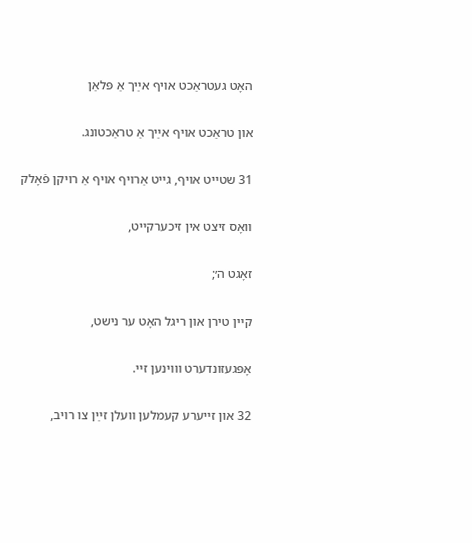האָט געטראַכט אױף אײַך אַ פּלאַן

און טראַכט אױף אײַך אַ טראַכטונג.

31 שטײט אױף, גײט אַרױף אױף אַ רויקן פֿאָלק

װאָס זיצט אין זיכערקײט,

זאָגט ה׳;

קײן טירן און ריגל האָט ער נישט,

אָפּגעזונדערט װױנען זײ.

32 און זײערע קעמלען װעלן זײַן צו רױב,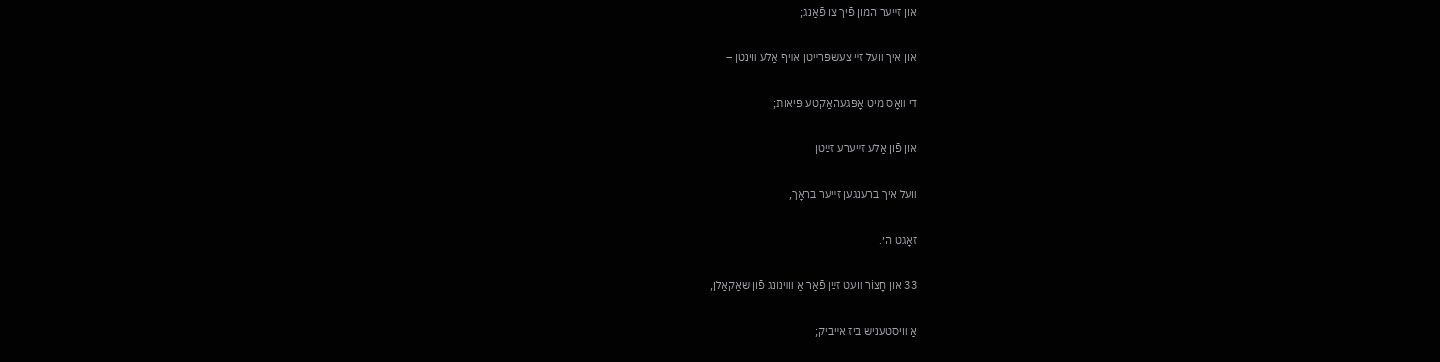און זײער המון פֿיך צו פֿאַנג;

און איך װעל זײ צעשפּרײטן אױף אַלע װינטן –

די װאָס מיט אָפּגעהאַקטע פּיאות;

און פֿון אַלע זײערע זײַטן

װעל איך ברענגען זײער בראָך,

זאָגט ה׳.

33 און חָצוֹר װעט זײַן פֿאַר אַ װױנונג פֿון שאַקאַלן,

אַ װיסטעניש ביז אײביק;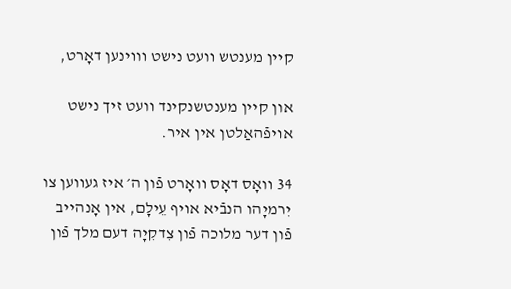קײן מענטש װעט נישט װױנען דאָרט,

און קײן מענטשנקינד װעט זיך נישט אױפֿהאַלטן אין איר.

34 װאָס דאָס װאָרט פֿון ה׳ איז געװען צו יִרמיָהו הנבֿיא אױף עֵילָם, אין אָנהײב פֿון דער מלוכה פֿון צִדקִיָה דעם מלך פֿון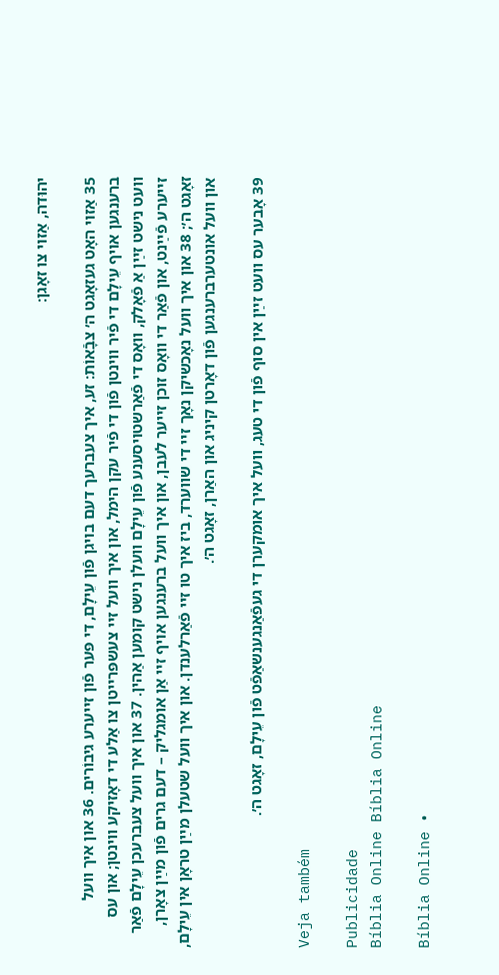יהוּדה, אַזױ צו זאָגן:

35 אַזױ האָט געזאָגט ה׳ צבָֿאוֹת: זע, איך צעברעך דעם בױגן פֿון עֵילָם, די פּער פֿון זײערע גיבוֹרים. 36 און איך װעל ברענגען אױף עֵילָם די פֿיר װינטן פֿון די פֿיר עקן הימל, און איך װעל זײ צעשפּרײטן צו אַלע די דאָזיקע װינטן; און עס װעט נישט זײַן אַ פֿאָלק, װאָס די פֿאַרשטױסענע פֿון עֵילָם װעלן נישט קומען אַהין. 37 און איך װעל צעברעכן עֵילָם פֿאַר זײערע פֿײַנט, און פֿאַר די װאָס זוכן זײער לעבן, און איך װעל ברענגען אױף זײ אַן אומגליק – דעם גרים פֿון מײַן צאָרן, זאָגט ה׳; 38 און איך װעל נאָכשיקן נאָך זײ די שװערד, ביז איך טו זײ פֿאַרלענדן. און איך װעל שטעלן מײַן טראָן אין עֵילָם, און װעל אונטערברענגען פֿון דאָרטן קיניג און האַרן, זאָגט ה׳.

39 אָבער עס װעט זײַן אין סוף פֿון די טעג, װעל איך אומקערן די געפֿאַנגענשאַפֿט פֿון עֵילָם, זאָגט ה׳.

Veja também

Publicidade
Bíblia Online Bíblia Online

Bíblia Online •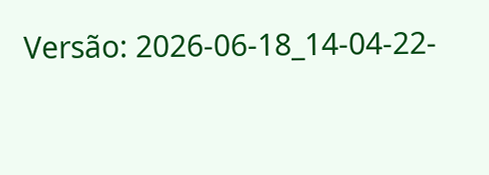Versão: 2026-06-18_14-04-22-